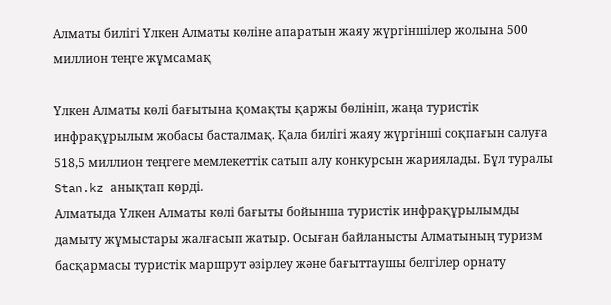Алматы билігі Үлкен Алматы көліне апаратын жаяу жүргіншілер жолына 500 миллион теңге жұмсамақ

Үлкен Алматы көлі бағытына қомақты қаржы бөлініп, жаңа туристік инфрақұрылым жобасы басталмақ. Қала билігі жаяу жүргінші соқпағын салуға 518,5 миллион теңгеге мемлекеттік сатып алу конкурсын жариялады. Бұл туралы Stan.kz анықтап көрді.
Алматыда Үлкен Алматы көлі бағыты бойынша туристік инфрақұрылымды дамыту жұмыстары жалғасып жатыр. Осыған байланысты Алматының туризм басқармасы туристік маршрут әзірлеу және бағыттаушы белгілер орнату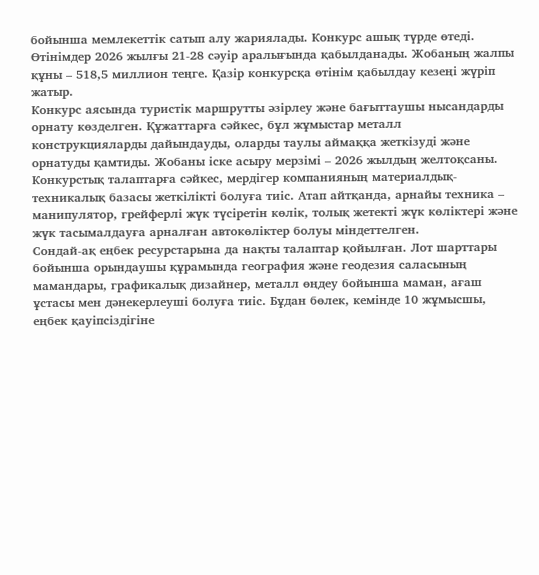бойынша мемлекеттік сатып алу жариялады. Конкурс ашық түрде өтеді. Өтінімдер 2026 жылғы 21-28 сәуір аралығында қабылданады. Жобаның жалпы құны – 518,5 миллион теңге. Қазір конкурсқа өтінім қабылдау кезеңі жүріп жатыр.
Конкурс аясында туристік маршрутты әзірлеу және бағыттаушы нысандарды орнату көзделген. Құжаттарға сәйкес, бұл жұмыстар металл конструкцияларды дайындауды, оларды таулы аймаққа жеткізуді және орнатуды қамтиды. Жобаны іске асыру мерзімі – 2026 жылдың желтоқсаны.
Конкурстық талаптарға сәйкес, мердігер компанияның материалдық-техникалық базасы жеткілікті болуға тиіс. Атап айтқанда, арнайы техника – манипулятор, грейферлі жүк түсіретін көлік, толық жетекті жүк көліктері және жүк тасымалдауға арналған автокөліктер болуы міндеттелген.
Сондай-ақ еңбек ресурстарына да нақты талаптар қойылған. Лот шарттары бойынша орындаушы құрамында география және геодезия саласының мамандары, графикалық дизайнер, металл өңдеу бойынша маман, ағаш ұстасы мен дәнекерлеуші болуға тиіс. Бұдан бөлек, кемінде 10 жұмысшы, еңбек қауіпсіздігіне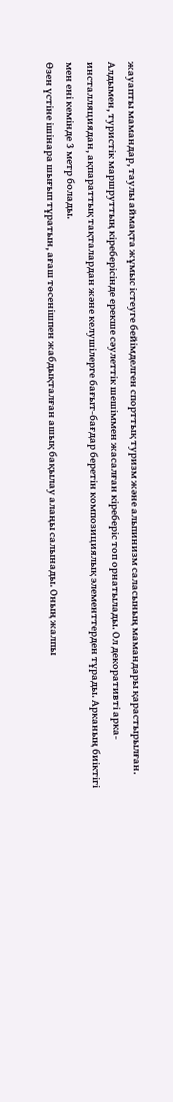жауапты мамандар, таулы аймақта жұмыс істеуге бейімделген спорттық туризм және альпинизм саласының мамандары қарастырылған.
Алдымен, туристік маршруттың кіреберісінде ерекше сәулеттік шешіммен жасалған кіреберіс топ орнатылады. Ол декоративті арка-инсталляциядан, ақпараттық тақталардан және келушілерге бағыт-бағдар беретін композициялық элементтерден тұрады. Арканың биіктігі мен ені кемінде 3 метр болады.
Өзен үстіне ішінара шығып тұратын, ағаш төсенішпен жабдықталған ашық бақылау алаңы салынады. Оның жалпы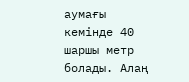аумағы кемінде 40 шаршы метр болады. Алаң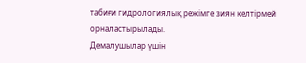табиғи гидрологиялық режімге зиян келтірмей орналастырылады.
Демалушылар үшін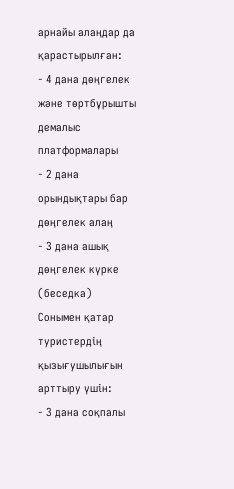арнайы алаңдар да қарастырылған:
- 4 дана дөңгелек және төртбұрышты демалыс платформалары
- 2 дана орындықтары бар дөңгелек алаң
- 3 дана ашық дөңгелек күрке (беседка)
Сонымен қатар туристердің қызығушылығын арттыру үшін:
- 3 дана соқпалы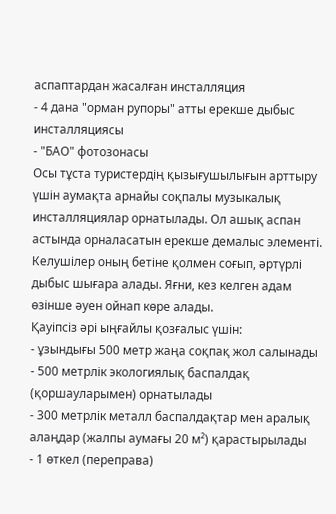аспаптардан жасалған инсталляция
- 4 дана "орман рупоры" атты ерекше дыбыс инсталляциясы
- "БАО" фотозонасы
Осы тұста туристердің қызығушылығын арттыру үшін аумақта арнайы соқпалы музыкалық инсталляциялар орнатылады. Ол ашық аспан астында орналасатын ерекше демалыс элементі. Келушілер оның бетіне қолмен соғып, әртүрлі дыбыс шығара алады. Яғни, кез келген адам өзінше әуен ойнап көре алады.
Қауіпсіз әрі ыңғайлы қозғалыс үшін:
- ұзындығы 500 метр жаңа соқпақ жол салынады
- 500 метрлік экологиялық баспалдақ (қоршауларымен) орнатылады
- 300 метрлік металл баспалдақтар мен аралық алаңдар (жалпы аумағы 20 м²) қарастырылады
- 1 өткел (переправа)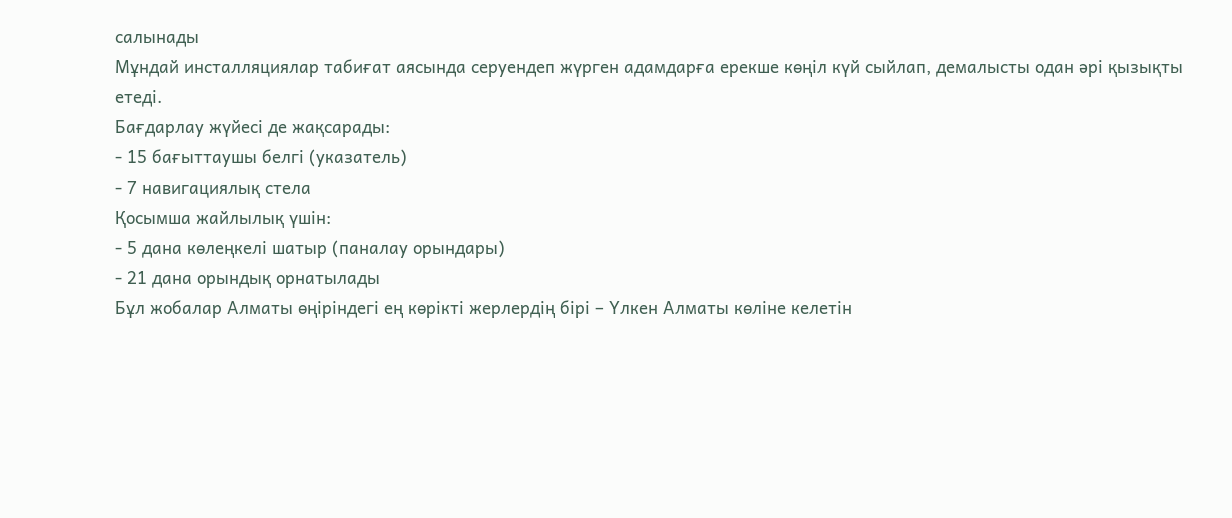салынады
Мұндай инсталляциялар табиғат аясында серуендеп жүрген адамдарға ерекше көңіл күй сыйлап, демалысты одан әрі қызықты етеді.
Бағдарлау жүйесі де жақсарады:
- 15 бағыттаушы белгі (указатель)
- 7 навигациялық стела
Қосымша жайлылық үшін:
- 5 дана көлеңкелі шатыр (паналау орындары)
- 21 дана орындық орнатылады
Бұл жобалар Алматы өңіріндегі ең көрікті жерлердің бірі – Үлкен Алматы көліне келетін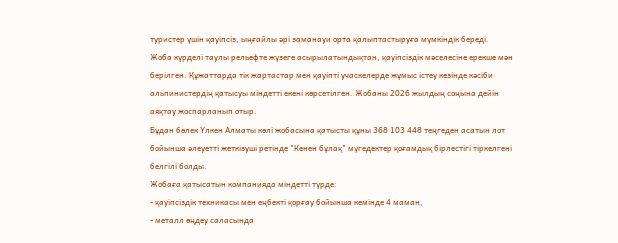туристер үшін қауіпсіз, ыңғайлы әрі заманауи орта қалыптастыруға мүмкіндік береді.
Жоба күрделі таулы рельефте жүзеге асырылатындықтан, қауіпсіздік мәселесіне ерекше мән берілген. Құжаттарда тік жартастар мен қауіпті учаскелерде жұмыс істеу кезінде кәсіби альпинистердің қатысуы міндетті екені көрсетілген. Жобаны 2026 жылдың соңына дейін аяқтау жоспарланып отыр.
Бұдан бөлек Үлкен Алматы көлі жобасына қатысты құны 368 103 448 теңгеден асатын лот бойынша әлеуетті жеткізуші ретінде "Кенен бұлақ" мүгедектер қоғамдық бірлестігі тіркелгені белгілі болды.
Жобаға қатысатын компанияда міндетті түрде:
- қауіпсіздік техникасы мен еңбекті қорғау бойынша кемінде 4 маман,
- металл өңдеу саласында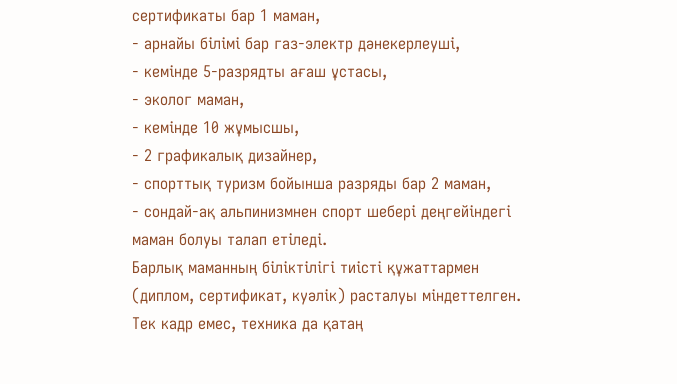сертификаты бар 1 маман,
- арнайы білімі бар газ-электр дәнекерлеуші,
- кемінде 5-разрядты ағаш ұстасы,
- эколог маман,
- кемінде 10 жұмысшы,
- 2 графикалық дизайнер,
- спорттық туризм бойынша разряды бар 2 маман,
- сондай-ақ альпинизмнен спорт шебері деңгейіндегі маман болуы талап етіледі.
Барлық маманның біліктілігі тиісті құжаттармен (диплом, сертификат, куәлік) расталуы міндеттелген. Тек кадр емес, техника да қатаң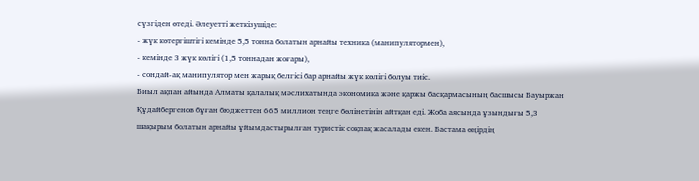сүзгіден өтеді. Әлеуетті жеткізушіде:
- жүк көтергіштігі кемінде 5,5 тонна болатын арнайы техника (манипулятормен),
- кемінде 3 жүк көлігі (1,5 тоннадан жоғары),
- сондай-ақ манипулятор мен жарық белгісі бар арнайы жүк көлігі болуы тиіс.
Биыл ақпан айында Алматы қалалық мәслихатында экономика және қаржы басқармасының басшысы Бауыржан Құдайбергенов бұған бюджеттен 665 миллион теңге бөлінетінін айтқан еді. Жоба аясында ұзындығы 5,3 шақырым болатын арнайы ұйымдастырылған туристік соқпақ жасалады екен. Бастама өңірдің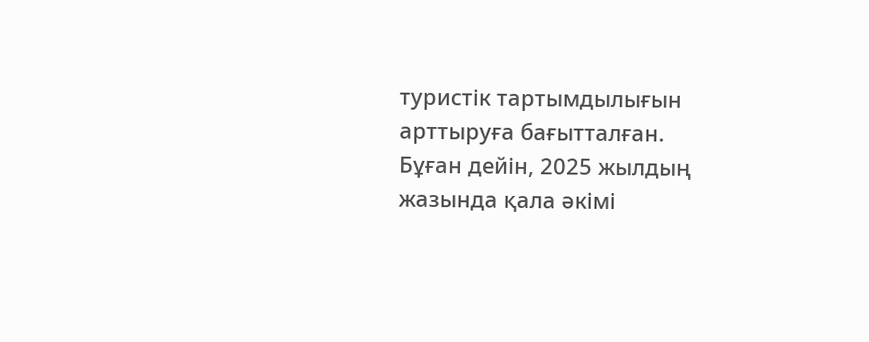туристік тартымдылығын арттыруға бағытталған.
Бұған дейін, 2025 жылдың жазында қала әкімі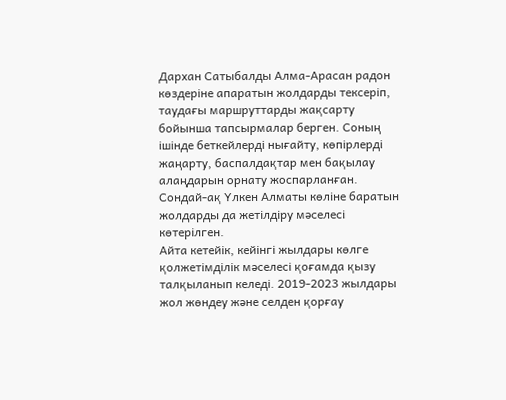Дархан Сатыбалды Алма-Арасан радон көздеріне апаратын жолдарды тексеріп, таудағы маршруттарды жақсарту бойынша тапсырмалар берген. Соның ішінде беткейлерді нығайту, көпірлерді жаңарту, баспалдақтар мен бақылау алаңдарын орнату жоспарланған. Сондай-ақ Үлкен Алматы көліне баратын жолдарды да жетілдіру мәселесі көтерілген.
Айта кетейік, кейінгі жылдары көлге қолжетімділік мәселесі қоғамда қызу талқыланып келеді. 2019-2023 жылдары жол жөндеу және селден қорғау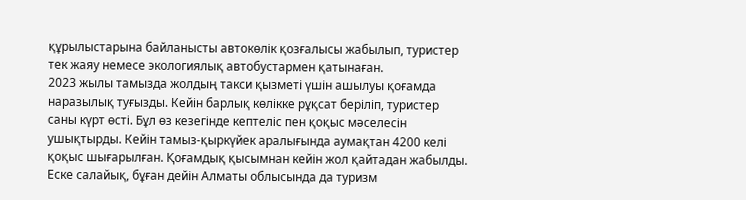құрылыстарына байланысты автокөлік қозғалысы жабылып, туристер тек жаяу немесе экологиялық автобустармен қатынаған.
2023 жылы тамызда жолдың такси қызметі үшін ашылуы қоғамда наразылық туғызды. Кейін барлық көлікке рұқсат беріліп, туристер саны күрт өсті. Бұл өз кезегінде кептеліс пен қоқыс мәселесін ушықтырды. Кейін тамыз-қыркүйек аралығында аумақтан 4200 келі қоқыс шығарылған. Қоғамдық қысымнан кейін жол қайтадан жабылды.
Еске салайық, бұған дейін Алматы облысында да туризм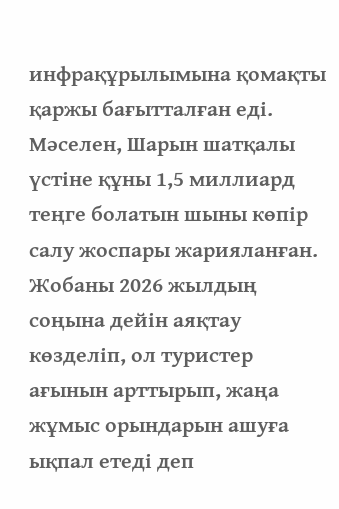инфрақұрылымына қомақты қаржы бағытталған еді. Мәселен, Шарын шатқалы үстіне құны 1,5 миллиард теңге болатын шыны көпір салу жоспары жарияланған. Жобаны 2026 жылдың соңына дейін аяқтау көзделіп, ол туристер ағынын арттырып, жаңа жұмыс орындарын ашуға ықпал етеді деп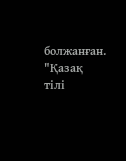болжанған.
"Қазақ тілі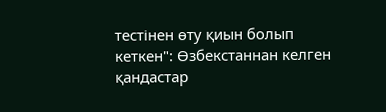тестінен өту қиын болып кеткен": Өзбекстаннан келген қандастар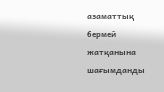азаматтық бермей жатқанына шағымданды